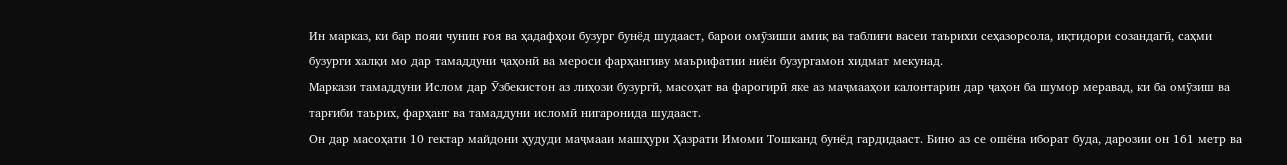Ин марказ, ки бар пояи чунин ғоя ва ҳадафҳои бузург бунёд шудааст, барои омӯзиши амиқ ва таблиғи васеи таърихи сеҳазорсола, иқтидори созандагӣ, саҳми бузурги халқи мо дар тамаддуни ҷаҳонӣ ва мероси фарҳангиву маърифатии ниёи бузургамон хидмат мекунад.
Маркази тамаддуни Ислом дар Ӯзбекистон аз лиҳози бузургӣ, масоҳат ва фарогирӣ яке аз маҷмааҳои калонтарин дар ҷаҳон ба шумор меравад, ки ба омӯзиш ва тарғиби таърих, фарҳанг ва тамаддуни исломӣ нигаронида шудааст.
Он дар масоҳати 10 гектар майдони ҳудуди маҷмааи машҳури Ҳазрати Имоми Тошканд бунёд гардидааст. Бино аз се ошёна иборат буда, дарозии он 161 метр ва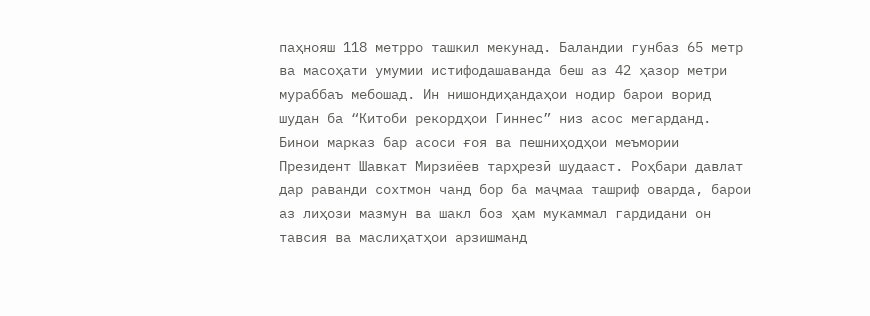паҳнояш 118 метрро ташкил мекунад. Баландии гунбаз 65 метр ва масоҳати умумии истифодашаванда беш аз 42 ҳазор метри мураббаъ мебошад. Ин нишондиҳандаҳои нодир барои ворид шудан ба “Китоби рекордҳои Гиннес” низ асос мегарданд.
Бинои марказ бар асоси ғоя ва пешниҳодҳои меъмории Президент Шавкат Мирзиёев тарҳрезӣ шудааст. Роҳбари давлат дар раванди сохтмон чанд бор ба маҷмаа ташриф оварда, барои аз лиҳози мазмун ва шакл боз ҳам мукаммал гардидани он тавсия ва маслиҳатҳои арзишманд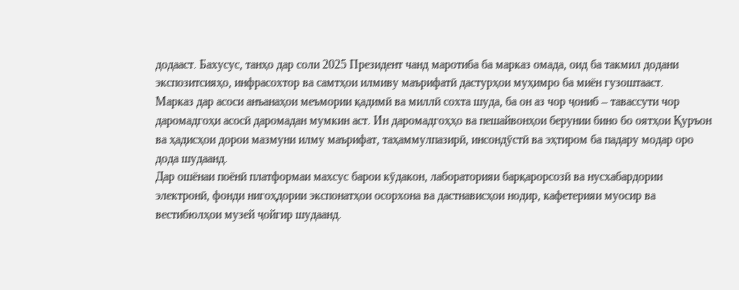додааст. Бахусус, танҳо дар соли 2025 Президент чанд маротиба ба марказ омада, оид ба такмил додани экспозитсияҳо, инфрасохтор ва самтҳои илмиву маърифатӣ дастурҳои муҳимро ба миён гузоштааст.
Марказ дар асоси анъанаҳои меъмории қадимӣ ва миллӣ сохта шуда, ба он аз чор ҷониб – тавассути чор даромадгоҳи асосӣ даромадан мумкин аст. Ин даромадгоҳҳо ва пешайвонҳои берунии бино бо оятҳои Қуръон ва ҳадисҳои дорои мазмуни илму маърифат, таҳаммулпазирӣ, инсондӯстӣ ва эҳтиром ба падару модар оро дода шудаанд.
Дар ошёнаи поёнӣ платформаи махсус барои кӯдакон, лабораторияи барқарорсозӣ ва нусхабардории электронӣ, фонди нигоҳдории экспонатҳои осорхона ва дастнависҳои нодир, кафетерияи муосир ва вестибюлҳои музей ҷойгир шудаанд.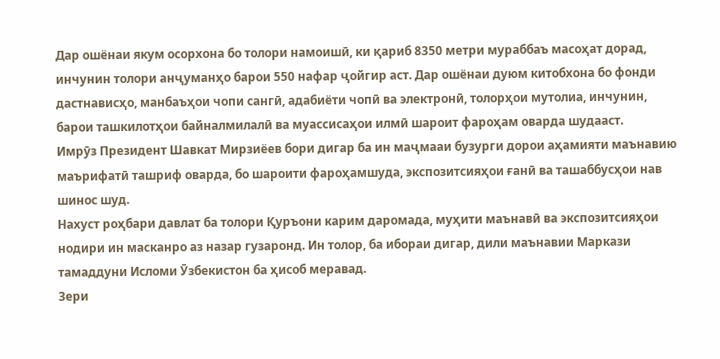Дар ошёнаи якум осорхона бо толори намоишӣ, ки қариб 8350 метри мураббаъ масоҳат дорад, инчунин толори анҷуманҳо барои 550 нафар ҷойгир аст. Дар ошёнаи дуюм китобхона бо фонди дастнависҳо, манбаъҳои чопи сангӣ, адабиёти чопӣ ва электронӣ, толорҳои мутолиа, инчунин, барои ташкилотҳои байналмилалӣ ва муассисаҳои илмӣ шароит фароҳам оварда шудааст.
Имрӯз Президент Шавкат Мирзиёев бори дигар ба ин маҷмааи бузурги дорои аҳамияти маънавию маърифатӣ ташриф оварда, бо шароити фароҳамшуда, экспозитсияҳои ғанӣ ва ташаббусҳои нав шинос шуд.
Нахуст роҳбари давлат ба толори Қуръони карим даромада, муҳити маънавӣ ва экспозитсияҳои нодири ин масканро аз назар гузаронд. Ин толор, ба ибораи дигар, дили маънавии Маркази тамаддуни Исломи Ӯзбекистон ба ҳисоб меравад.
Зери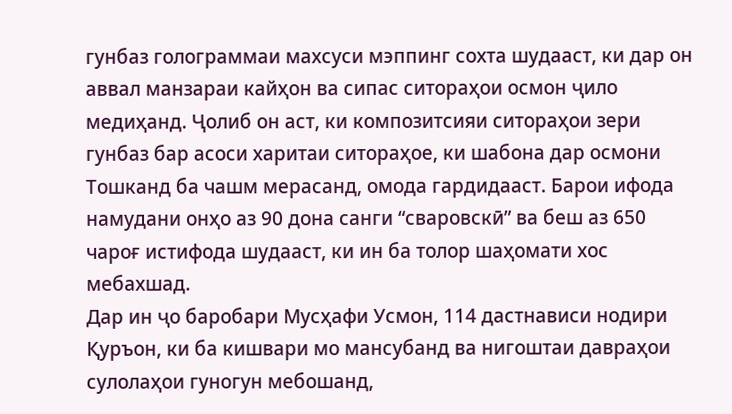гунбаз голограммаи махсуси мэппинг сохта шудааст, ки дар он аввал манзараи кайҳон ва сипас ситораҳои осмон ҷило медиҳанд. Ҷолиб он аст, ки композитсияи ситораҳои зери гунбаз бар асоси харитаи ситораҳое, ки шабона дар осмони Тошканд ба чашм мерасанд, омода гардидааст. Барои ифода намудани онҳо аз 90 дона санги “сваровскӣ” ва беш аз 650 чароғ истифода шудааст, ки ин ба толор шаҳомати хос мебахшад.
Дар ин ҷо баробари Мусҳафи Усмон, 114 дастнависи нодири Қуръон, ки ба кишвари мо мансубанд ва нигоштаи давраҳои сулолаҳои гуногун мебошанд,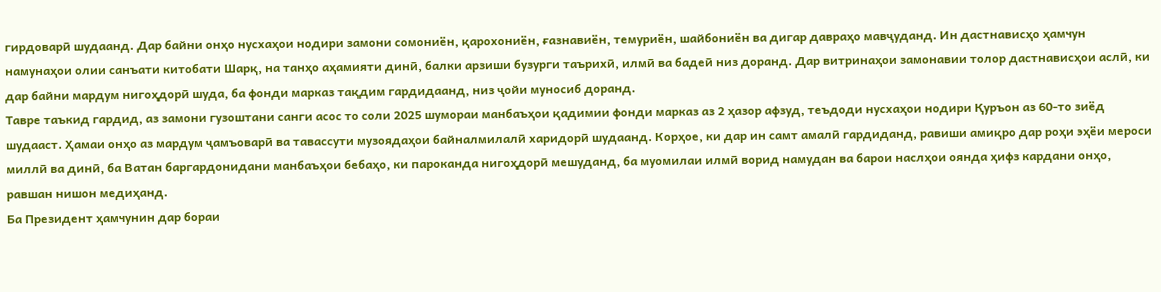гирдоварӣ шудаанд. Дар байни онҳо нусхаҳои нодири замони сомониён, қарохониён, ғазнавиён, темуриён, шайбониён ва дигар давраҳо мавҷуданд. Ин дастнависҳо ҳамчун намунаҳои олии санъати китобати Шарқ, на танҳо аҳамияти динӣ, балки арзиши бузурги таърихӣ, илмӣ ва бадеӣ низ доранд. Дар витринаҳои замонавии толор дастнависҳои аслӣ, ки дар байни мардум нигоҳдорӣ шуда, ба фонди марказ тақдим гардидаанд, низ ҷойи муносиб доранд.
Тавре таъкид гардид, аз замони гузоштани санги асос то соли 2025 шумораи манбаъҳои қадимии фонди марказ аз 2 ҳазор афзуд, теъдоди нусхаҳои нодири Қуръон аз 60-то зиёд шудааст. Ҳамаи онҳо аз мардум ҷамъоварӣ ва тавассути музоядаҳои байналмилалӣ харидорӣ шудаанд. Корҳое, ки дар ин самт амалӣ гардиданд, равиши амиқро дар роҳи эҳёи мероси миллӣ ва динӣ, ба Ватан баргардонидани манбаъҳои бебаҳо, ки пароканда нигоҳдорӣ мешуданд, ба муомилаи илмӣ ворид намудан ва барои наслҳои оянда ҳифз кардани онҳо, равшан нишон медиҳанд.
Ба Президент ҳамчунин дар бораи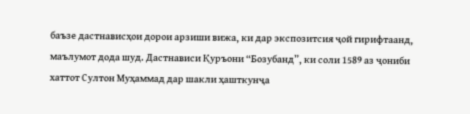баъзе дастнависҳои дорои арзиши вижа, ки дар экспозитсия ҷой гирифтаанд, маълумот дода шуд. Дастнависи Қуръони “Бозубанд”, ки соли 1589 аз ҷониби хаттот Султон Муҳаммад дар шакли ҳашткунҷа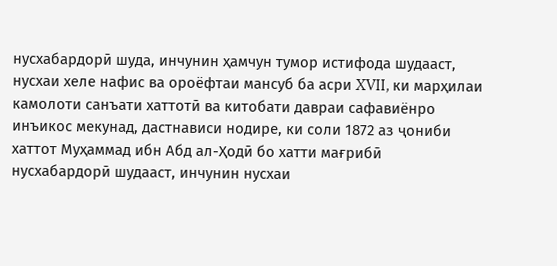нусхабардорӣ шуда, инчунин ҳамчун тумор истифода шудааст, нусхаи хеле нафис ва ороёфтаи мансуб ба асри XVII, ки марҳилаи камолоти санъати хаттотӣ ва китобати давраи сафавиёнро инъикос мекунад, дастнависи нодире, ки соли 1872 аз ҷониби хаттот Муҳаммад ибн Абд ал-Ҳодӣ бо хатти мағрибӣ нусхабардорӣ шудааст, инчунин нусхаи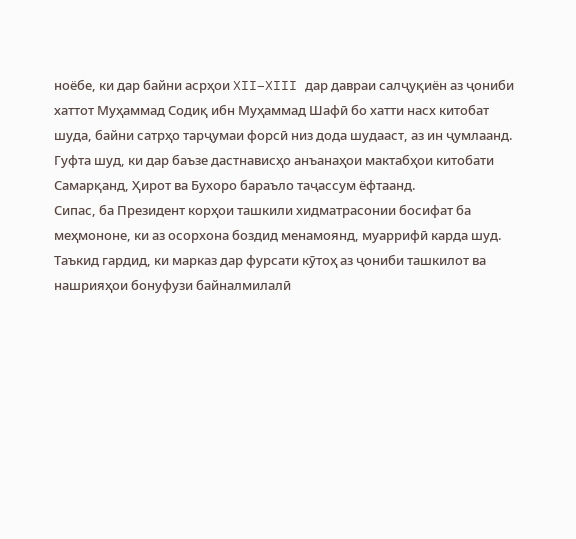ноёбе, ки дар байни асрҳои XII–XIII дар давраи салҷуқиён аз ҷониби хаттот Муҳаммад Содиқ ибн Муҳаммад Шафӣ бо хатти насх китобат шуда, байни сатрҳо тарҷумаи форсӣ низ дода шудааст, аз ин ҷумлаанд. Гуфта шуд, ки дар баъзе дастнависҳо анъанаҳои мактабҳои китобати Самарқанд, Ҳирот ва Бухоро бараъло таҷассум ёфтаанд.
Сипас, ба Президент корҳои ташкили хидматрасонии босифат ба меҳмононе, ки аз осорхона боздид менамоянд, муаррифӣ карда шуд.
Таъкид гардид, ки марказ дар фурсати кӯтоҳ аз ҷониби ташкилот ва нашрияҳои бонуфузи байналмилалӣ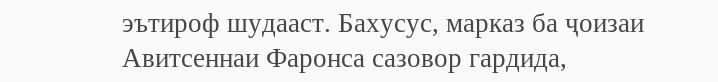эътироф шудааст. Бахусус, марказ ба ҷоизаи Авитсеннаи Фаронса сазовор гардида,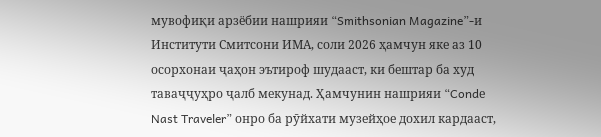мувофиқи арзёбии нашрияи “Smithsonian Magazine”-и Институти Смитсони ИМА, соли 2026 ҳамчун яке аз 10 осорхонаи ҷаҳон эътироф шудааст, ки бештар ба худ таваҷҷуҳро ҷалб мекунад. Ҳамчунин нашрияи “Condе Nast Traveler” онро ба рӯйхати музейҳое дохил кардааст,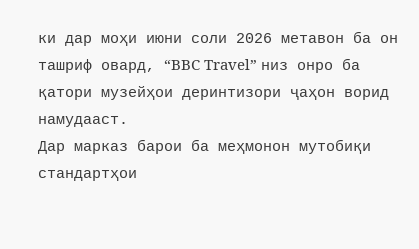ки дар моҳи июни соли 2026 метавон ба он ташриф овард, “BBC Travel” низ онро ба қатори музейҳои деринтизори ҷаҳон ворид намудааст.
Дар марказ барои ба меҳмонон мутобиқи стандартҳои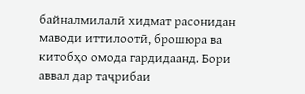байналмилалӣ хидмат расонидан маводи иттилоотӣ, брошюра ва китобҳо омода гардидаанд. Бори аввал дар таҷрибаи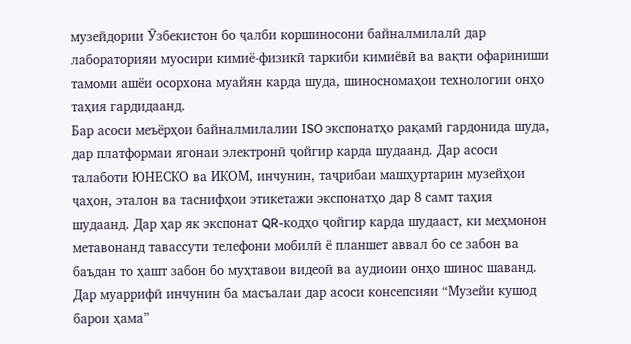музейдории Ӯзбекистон бо ҷалби коршиносони байналмилалӣ дар лабораторияи муосири кимиё-физикӣ таркиби кимиёвӣ ва вақти офариниши тамоми ашёи осорхона муайян карда шуда, шиносномаҳои технологии онҳо таҳия гардидаанд.
Бар асоси меъёрҳои байналмилалии ISO экспонатҳо рақамӣ гардонида шуда, дар платформаи ягонаи электронӣ ҷойгир карда шудаанд. Дар асоси талаботи ЮНЕСКО ва ИКОМ, инчунин, таҷрибаи машҳуртарин музейҳои ҷаҳон, эталон ва таснифҳои этикетажи экспонатҳо дар 8 самт таҳия шудаанд. Дар ҳар як экспонат QR-кодҳо ҷойгир карда шудааст, ки меҳмонон метавонанд тавассути телефони мобилӣ ё планшет аввал бо се забон ва баъдан то ҳашт забон бо муҳтавои видеоӣ ва аудиоии онҳо шинос шаванд.
Дар муаррифӣ инчунин ба масъалаи дар асоси консепсияи “Музейи кушод барои ҳама”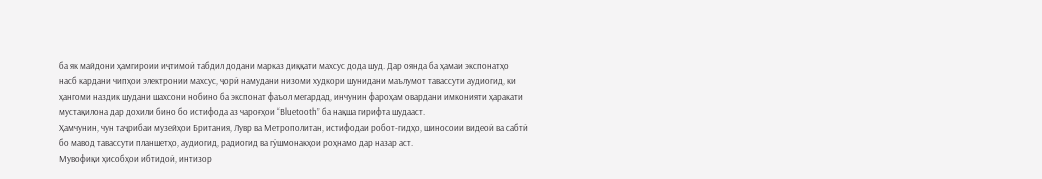ба як майдони ҳамгироии иҷтимоӣ табдил додани марказ диққати махсус дода шуд. Дар оянда ба ҳамаи экспонатҳо насб кардани чипҳои электронии махсус, ҷорӣ намудани низоми худкори шунидани маълумот тавассути аудиогид, ки ҳангоми наздик шудани шахсони нобино ба экспонат фаъол мегардад, инчунин фароҳам овардани имконияти ҳаракати мустақилона дар дохили бино бо истифода аз чароғҳои “Bluetooth” ба нақша гирифта шудааст.
Ҳамчунин, чун таҷрибаи музейҳои Британия, Лувр ва Метрополитан, истифодаи робот-гидҳо, шиносоии видеоӣ ва сабтӣ бо мавод тавассути планшетҳо, аудиогид, радиогид ва гӯшмонакҳои роҳнамо дар назар аст.
Мувофиқи ҳисобҳои ибтидоӣ, интизор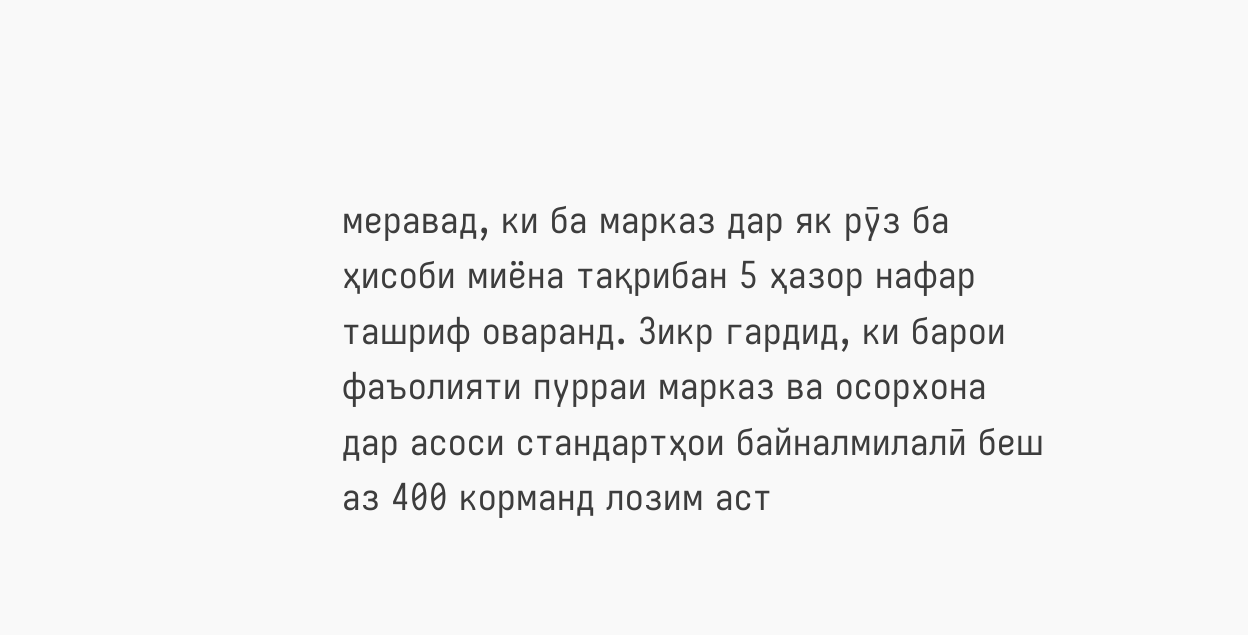меравад, ки ба марказ дар як рӯз ба ҳисоби миёна тақрибан 5 ҳазор нафар ташриф оваранд. Зикр гардид, ки барои фаъолияти пурраи марказ ва осорхона дар асоси стандартҳои байналмилалӣ беш аз 400 корманд лозим аст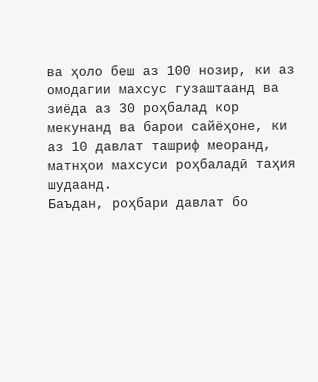ва ҳоло беш аз 100 нозир, ки аз омодагии махсус гузаштаанд ва зиёда аз 30 роҳбалад кор мекунанд ва барои сайёҳоне, ки аз 10 давлат ташриф меоранд, матнҳои махсуси роҳбаладӣ таҳия шудаанд.
Баъдан, роҳбари давлат бо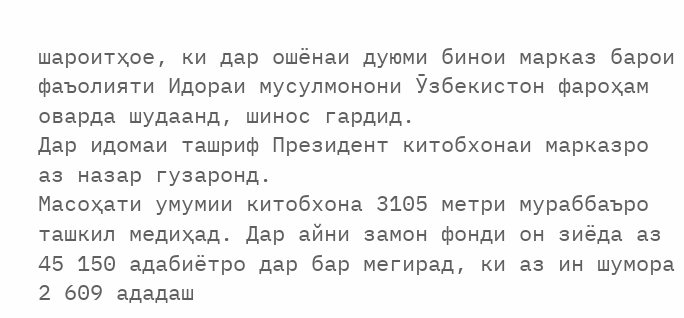шароитҳое, ки дар ошёнаи дуюми бинои марказ барои фаъолияти Идораи мусулмонони Ӯзбекистон фароҳам оварда шудаанд, шинос гардид.
Дар идомаи ташриф Президент китобхонаи марказро аз назар гузаронд.
Масоҳати умумии китобхона 3105 метри мураббаъро ташкил медиҳад. Дар айни замон фонди он зиёда аз 45 150 адабиётро дар бар мегирад, ки аз ин шумора 2 609 ададаш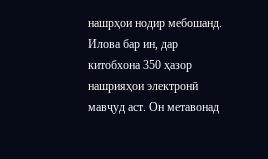нашрҳои нодир мебошанд. Илова бар ин, дар китобхона 350 ҳазор нашрияҳои электронӣ мавҷуд аст. Он метавонад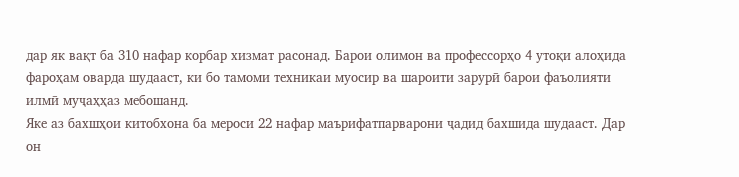дар як вақт ба 310 нафар корбар хизмат расонад. Барои олимон ва профессорҳо 4 утоқи алоҳида фароҳам оварда шудааст, ки бо тамоми техникаи муосир ва шароити зарурӣ барои фаъолияти илмӣ муҷаҳҳаз мебошанд.
Яке аз бахшҳои китобхона ба мероси 22 нафар маърифатпарварони ҷадид бахшида шудааст. Дар он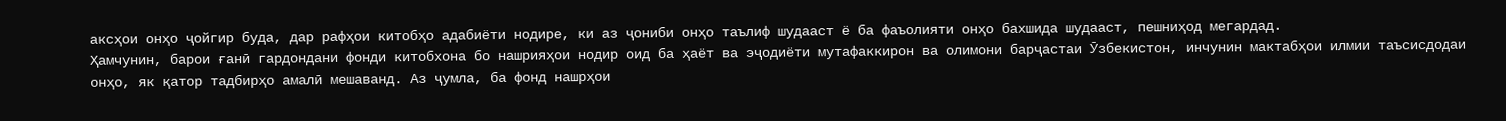аксҳои онҳо ҷойгир буда, дар рафҳои китобҳо адабиёти нодире, ки аз ҷониби онҳо таълиф шудааст ё ба фаъолияти онҳо бахшида шудааст, пешниҳод мегардад.
Ҳамчунин, барои ғанӣ гардондани фонди китобхона бо нашрияҳои нодир оид ба ҳаёт ва эҷодиёти мутафаккирон ва олимони барҷастаи Ӯзбекистон, инчунин мактабҳои илмии таъсисдодаи онҳо, як қатор тадбирҳо амалӣ мешаванд. Аз ҷумла, ба фонд нашрҳои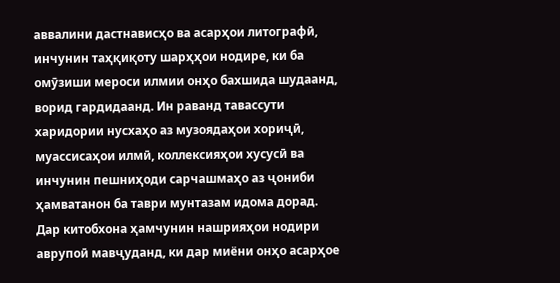аввалини дастнависҳо ва асарҳои литографӣ, инчунин таҳқиқоту шарҳҳои нодире, ки ба омӯзиши мероси илмии онҳо бахшида шудаанд, ворид гардидаанд. Ин раванд тавассути харидории нусхаҳо аз музоядаҳои хориҷӣ, муассисаҳои илмӣ, коллексияҳои хусусӣ ва инчунин пешниҳоди сарчашмаҳо аз ҷониби ҳамватанон ба таври мунтазам идома дорад.
Дар китобхона ҳамчунин нашрияҳои нодири аврупоӣ мавҷуданд, ки дар миёни онҳо асарҳое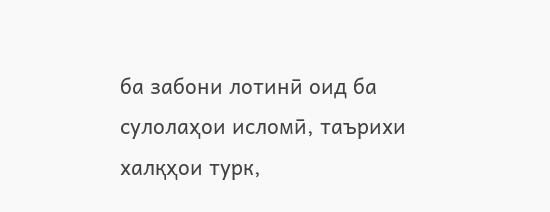ба забони лотинӣ оид ба сулолаҳои исломӣ, таърихи халқҳои турк,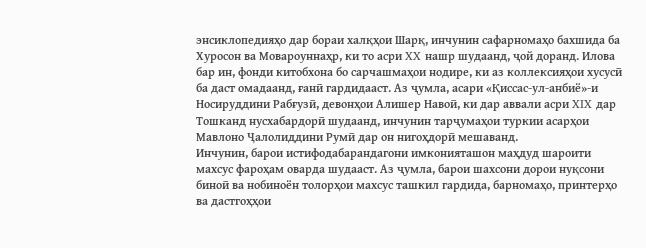энсиклопедияҳо дар бораи халқҳои Шарқ, инчунин сафарномаҳо бахшида ба Хуросон ва Мовароуннаҳр, ки то асри XX нашр шудаанд, ҷой доранд. Илова бар ин, фонди китобхона бо сарчашмаҳои нодире, ки аз коллексияҳои хусусӣ ба даст омадаанд, ғанӣ гардидааст. Аз ҷумла, асари «Қиссас-ул-анбиё»-и Носируддини Рабғузӣ, девонҳои Алишер Навоӣ, ки дар аввали асри XIX дар Тошканд нусхабардорӣ шудаанд, инчунин тарҷумаҳои туркии асарҳои Мавлоно Ҷалолиддини Румӣ дар он нигоҳдорӣ мешаванд.
Инчунин, барои истифодабарандагони имконияташон маҳдуд шароити махсус фароҳам оварда шудааст. Аз ҷумла, барои шахсони дорои нуқсони биноӣ ва нобиноён толорҳои махсус ташкил гардида, барномаҳо, принтерҳо ва дастгоҳҳои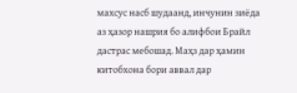махсус насб шудаанд, инчунин зиёда аз ҳазор нашрия бо алифбои Брайл дастрас мебошад. Маҳз дар ҳамин китобхона бори аввал дар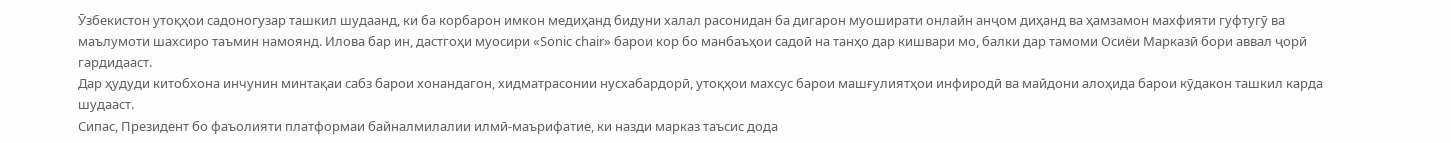Ӯзбекистон утоқҳои садоногузар ташкил шудаанд, ки ба корбарон имкон медиҳанд бидуни халал расонидан ба дигарон муоширати онлайн анҷом диҳанд ва ҳамзамон махфияти гуфтугӯ ва маълумоти шахсиро таъмин намоянд. Илова бар ин, дастгоҳи муосири «Sonic chair» барои кор бо манбаъҳои садоӣ на танҳо дар кишвари мо, балки дар тамоми Осиёи Марказӣ бори аввал ҷорӣ гардидааст.
Дар ҳудуди китобхона инчунин минтақаи сабз барои хонандагон, хидматрасонии нусхабардорӣ, утоқҳои махсус барои машғулиятҳои инфиродӣ ва майдони алоҳида барои кӯдакон ташкил карда шудааст.
Сипас, Президент бо фаъолияти платформаи байналмилалии илмӣ-маърифатие, ки назди марказ таъсис дода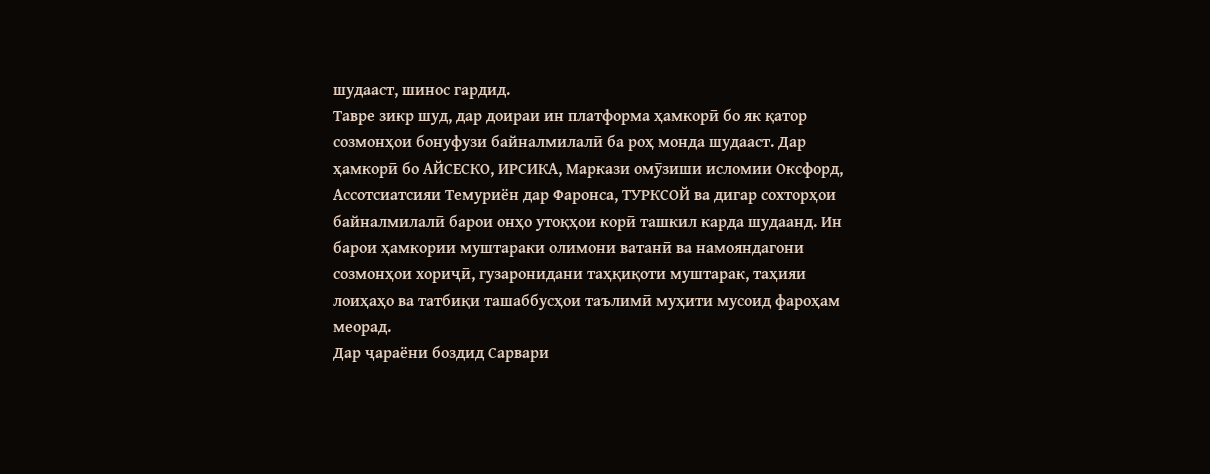шудааст, шинос гардид.
Тавре зикр шуд, дар доираи ин платформа ҳамкорӣ бо як қатор созмонҳои бонуфузи байналмилалӣ ба роҳ монда шудааст. Дар ҳамкорӣ бо АЙСЕСКО, ИРСИКА, Маркази омӯзиши исломии Оксфорд, Ассотсиатсияи Темуриён дар Фаронса, ТУРКСОЙ ва дигар сохторҳои байналмилалӣ барои онҳо утоқҳои корӣ ташкил карда шудаанд. Ин барои ҳамкории муштараки олимони ватанӣ ва намояндагони созмонҳои хориҷӣ, гузаронидани таҳқиқоти муштарак, таҳияи лоиҳаҳо ва татбиқи ташаббусҳои таълимӣ муҳити мусоид фароҳам меорад.
Дар ҷараёни боздид Сарвари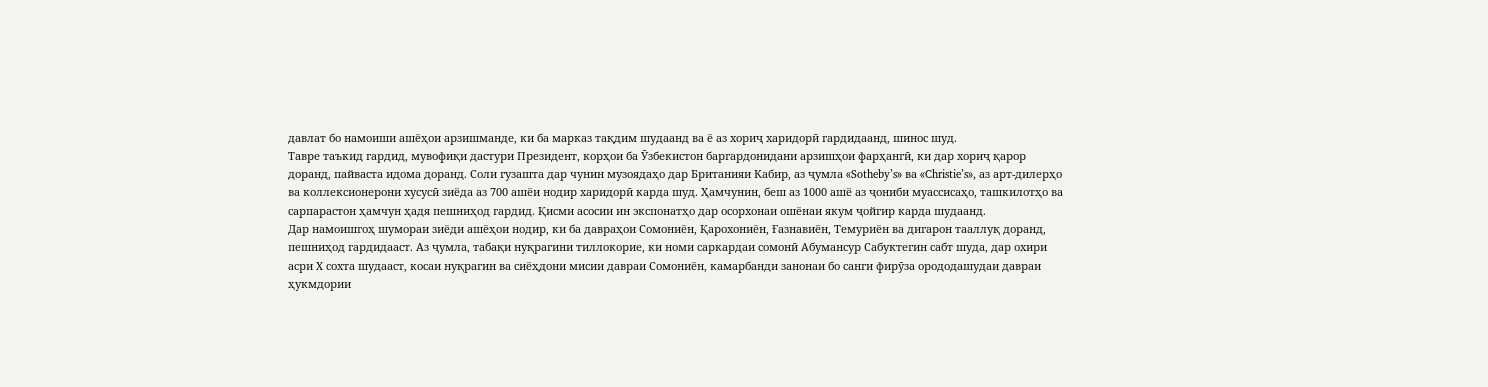давлат бо намоиши ашёҳои арзишманде, ки ба марказ тақдим шудаанд ва ё аз хориҷ харидорӣ гардидаанд, шинос шуд.
Тавре таъкид гардид, мувофиқи дастури Президент, корҳои ба Ӯзбекистон баргардонидани арзишҳои фарҳангӣ, ки дар хориҷ қарор доранд, пайваста идома доранд. Соли гузашта дар чунин музоядаҳо дар Британияи Кабир, аз ҷумла «Sotheby’s» ва «Christie’s», аз арт-дилерҳо ва коллексионерони хусусӣ зиёда аз 700 ашёи нодир харидорӣ карда шуд. Ҳамчунин, беш аз 1000 ашё аз ҷониби муассисаҳо, ташкилотҳо ва сарпарастон ҳамчун ҳадя пешниҳод гардид. Қисми асосии ин экспонатҳо дар осорхонаи ошёнаи якум ҷойгир карда шудаанд.
Дар намоишгоҳ шумораи зиёди ашёҳои нодир, ки ба давраҳои Сомониён, Қарохониён, Ғазнавиён, Темуриён ва дигарон тааллуқ доранд, пешниҳод гардидааст. Аз ҷумла, табақи нуқрагини тиллокорие, ки номи саркардаи сомонӣ Абумансур Сабуктегин сабт шуда, дар охири асри X сохта шудааст, косаи нуқрагин ва сиёҳдони мисии давраи Сомониён, камарбанди занонаи бо санги фирӯза орододашудаи давраи ҳукмдории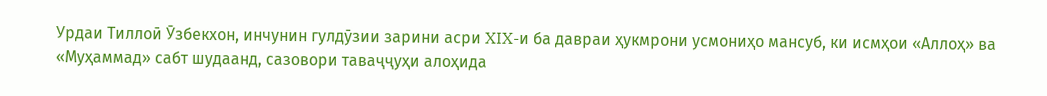Урдаи Тиллоӣ Ӯзбекхон, инчунин гулдӯзии зарини асри XIX-и ба давраи ҳукмрони усмониҳо мансуб, ки исмҳои «Аллоҳ» ва «Муҳаммад» сабт шудаанд, сазовори таваҷҷуҳи алоҳида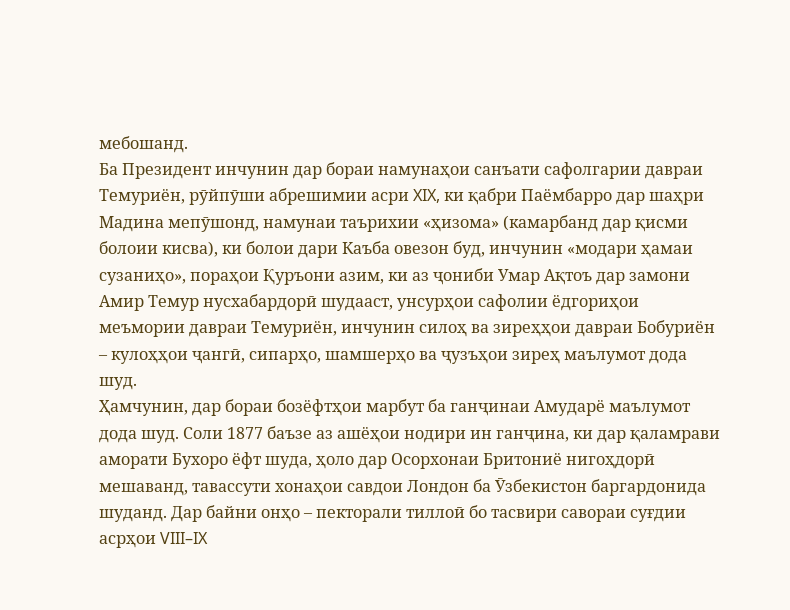мебошанд.
Ба Президент инчунин дар бораи намунаҳои санъати сафолгарии давраи Темуриён, рӯйпӯши абрешимии асри XIX, ки қабри Паёмбарро дар шаҳри Мадина мепӯшонд, намунаи таърихии «ҳизома» (камарбанд дар қисми болоии кисва), ки болои дари Каъба овезон буд, инчунин «модари ҳамаи сузаниҳо», пораҳои Қуръони азим, ки аз ҷониби Умар Ақтоъ дар замони Амир Темур нусхабардорӣ шудааст, унсурҳои сафолии ёдгориҳои меъмории давраи Темуриён, инчунин силоҳ ва зиреҳҳои давраи Бобуриён – кулоҳҳои ҷангӣ, сипарҳо, шамшерҳо ва ҷузъҳои зиреҳ маълумот дода шуд.
Ҳамчунин, дар бораи бозёфтҳои марбут ба ганҷинаи Амударё маълумот дода шуд. Соли 1877 баъзе аз ашёҳои нодири ин ганҷина, ки дар қаламрави аморати Бухоро ёфт шуда, ҳоло дар Осорхонаи Бритониё нигоҳдорӣ мешаванд, тавассути хонаҳои савдои Лондон ба Ӯзбекистон баргардонида шуданд. Дар байни онҳо – пекторали тиллоӣ бо тасвири савораи суғдии асрҳои VIII–IX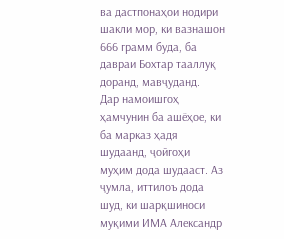ва дастпонаҳои нодири шакли мор, ки вазнашон 666 грамм буда, ба давраи Бохтар тааллуқ доранд, мавҷуданд.
Дар намоишгоҳ ҳамчунин ба ашёҳое, ки ба марказ ҳадя шудаанд, ҷойгоҳи муҳим дода шудааст. Аз ҷумла, иттилоъ дода шуд, ки шарқшиноси муқими ИМА Александр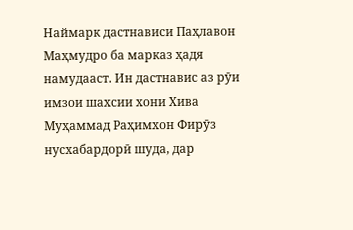Наймарк дастнависи Паҳлавон Маҳмудро ба марказ ҳадя намудааст. Ин дастнавис аз рӯи имзои шахсии хони Хива Муҳаммад Раҳимхон Фирӯз нусхабардорӣ шуда, дар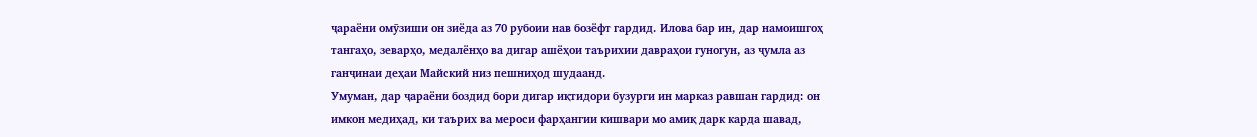ҷараёни омӯзиши он зиёда аз 70 рубоии нав бозёфт гардид. Илова бар ин, дар намоишгоҳ тангаҳо, зеварҳо, медалёнҳо ва дигар ашёҳои таърихии давраҳои гуногун, аз ҷумла аз ганҷинаи деҳаи Майский низ пешниҳод шудаанд.
Умуман, дар ҷараёни боздид бори дигар иқтидори бузурги ин марказ равшан гардид: он имкон медиҳад, ки таърих ва мероси фарҳангии кишвари мо амиқ дарк карда шавад,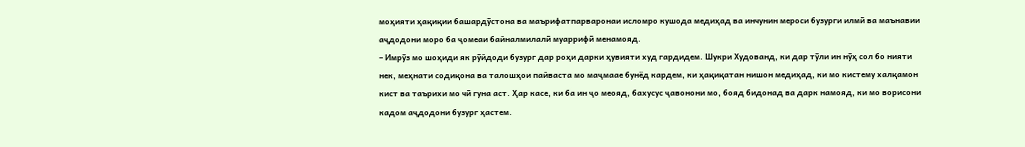моҳияти ҳақиқии башардӯстона ва маърифатпарваронаи исломро кушода медиҳад ва инчунин мероси бузурги илмӣ ва маънавии аҷдодони моро ба ҷомеаи байналмилалӣ муаррифӣ менамояд.
– Имрӯз мо шоҳиди як рӯйдоди бузург дар роҳи дарки ҳувияти худ гардидем. Шукри Худованд, ки дар тӯли ин нӯҳ сол бо нияти нек, меҳнати содиқона ва талошҳои пайваста мо маҷмаае бунёд кардем, ки ҳақиқатан нишон медиҳад, ки мо кистему халқамон кист ва таърихи мо чӣ гуна аст. Ҳар касе, ки ба ин ҷо меояд, бахусус ҷавонони мо, бояд бидонад ва дарк намояд, ки мо ворисони кадом аҷдодони бузург ҳастем.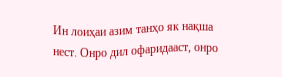Ин лоиҳаи азим танҳо як нақша нест. Онро дил офаридааст, онро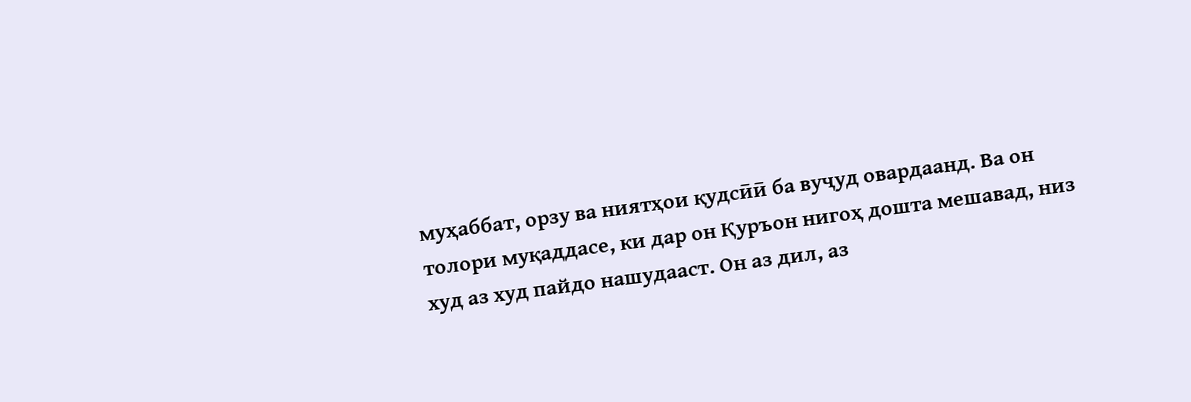муҳаббат, орзу ва ниятҳои қудсӣӣ ба вуҷуд овардаанд. Ва он толори муқаддасе, ки дар он Қуръон нигоҳ дошта мешавад, низ худ аз худ пайдо нашудааст. Он аз дил, аз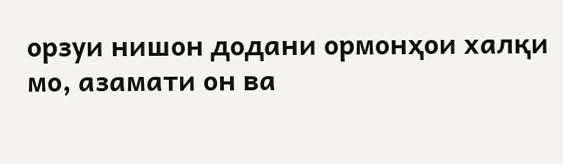орзуи нишон додани ормонҳои халқи мо, азамати он ва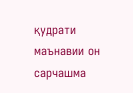қудрати маънавии он сарчашма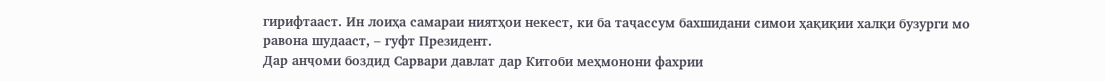гирифтааст. Ин лоиҳа самараи ниятҳои некест, ки ба таҷассум бахшидани симои ҳақиқии халқи бузурги мо равона шудааст, – гуфт Президент.
Дар анҷоми боздид Сарвари давлат дар Китоби меҳмонони фахрии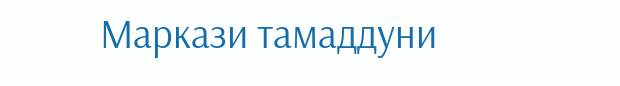Маркази тамаддуни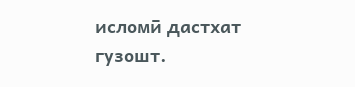исломӣ дастхат гузошт.